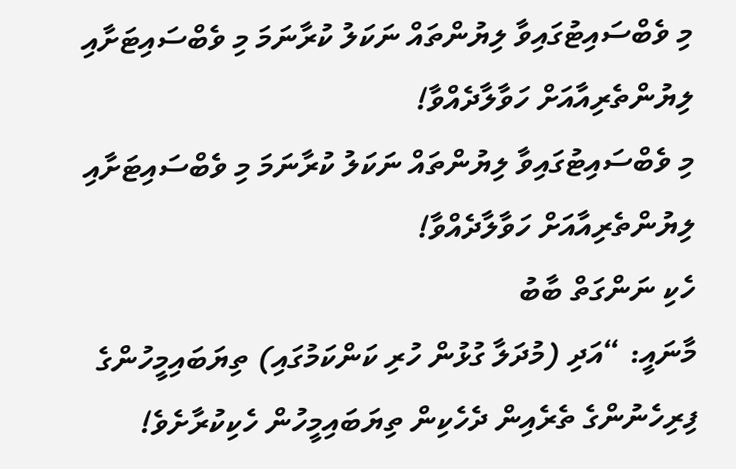މި ވެބްސައިޓުގައިވާ ލިޔުންތައް ނަކަލު ކުރާނަމަ މި ވެބްސައިޓަށާއި ލިޔުންތެރިއާއަށް ހަވާލާދެއްވާ!
މި ވެބްސައިޓުގައިވާ ލިޔުންތައް ނަކަލު ކުރާނަމަ މި ވެބްސައިޓަށާއި ލިޔުންތެރިއާއަށް ހަވާލާދެއްވާ!
ހެކި ނަންގަތް ބާބު
މާނައީ: “އަދި (މުދަލާ ގުޅުން ހުރި ކަންކަމުގައި) ތިޔަބައިމީހުންގެ ފިރިހެނުންގެ ތެރެއިން ދެހެކިން ތިޔަބައިމީހުން ހެކިކުރާށެވެ!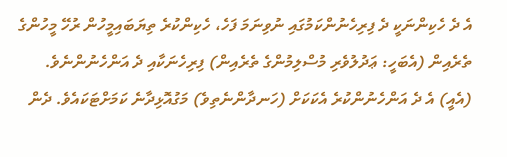އެ ދެ ހެކިންނަކީ ދެ ފިރިހެނުންކަމުގައި ނުވިނަމަ ފަހެ، ހެކިންކުރެ ތިޔަބައިމީހުން ރުހޭ މީހުންގެ ތެރެއިން (އެބަހީ: ޢަދުލުވެރި މުސްލިމުންގެ ތެރެއިން) ފިރިހެނަކާއި ދެ އަންހެނުންނެވެ. (އެއީ) އެ ދެ އަންހެނުންކުރެ އެކަކަށް (ހަނދާންނެތިވެ) މަގުއޮޅިދާނެ ކަމަށްޓަކައެވެ. ދެން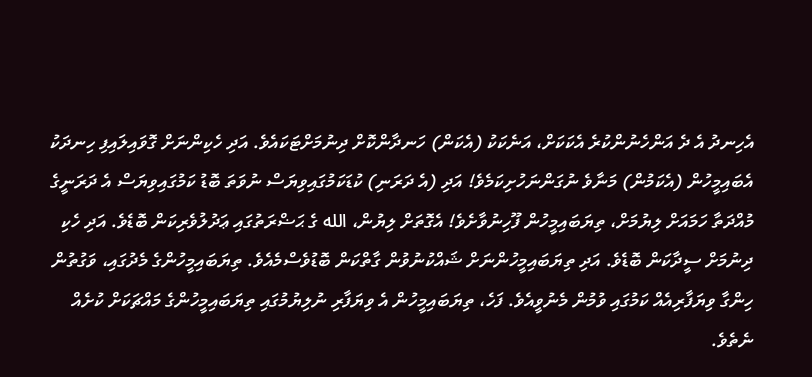އެހިނދު އެ ދެ އަންހެނުންކުރެ އެކަކަށް، އަނެކަކު (އެކަން) ހަނދާންކޮށް ދިނުމަށްޓަކައެވެ. އަދި ހެކިންނަށް ގޮވައިލައިފި ހިނދަކު އެބައިމީހުން (އެކަމުން) މަނާވެ ނުގަންނަހުށިކަމެވެ! އަދި (އެ ދަރަނި) ކުޑަކަމުގައިވިޔަސް ނުވަތަ ބޮޑު ކަމުގައިވިޔަސް އެ ދަރަނީގެ މުއްދަތާ ހަމައަށް ލިޔުމަށް، ތިޔަބައިމީހުން ފޫހިނުވާށެވެ! އެގޮތަށް ލިޔުން، الله ގެ ޙަޟްރަތުގައި ޢަދުލުވެރިކަން ބޮޑެވެ. އަދި ހެކި ދިނުމަށް ސީދާކަން ބޮޑެވެ. އަދި ތިޔަބައިމީހުންނަށް ޝައްކުނުވުން ގާތްކަން ބޮޑުވެސްމެއެވެ. ތިޔަބައިމީހުންގެ މެދުގައި، ވަގުތުން ހިންގާ ވިޔަފާރިއެއް ކަމުގައި ވުމުން މެނުވީއެވެ. ފަހެ، ތިޔަބައިމީހުން އެ ވިޔަފާރި ނުލިޔުމުގައި ތިޔަބައިމީހުންގެ މައްޗަކަށް ކުށެއް ނެތެވެ.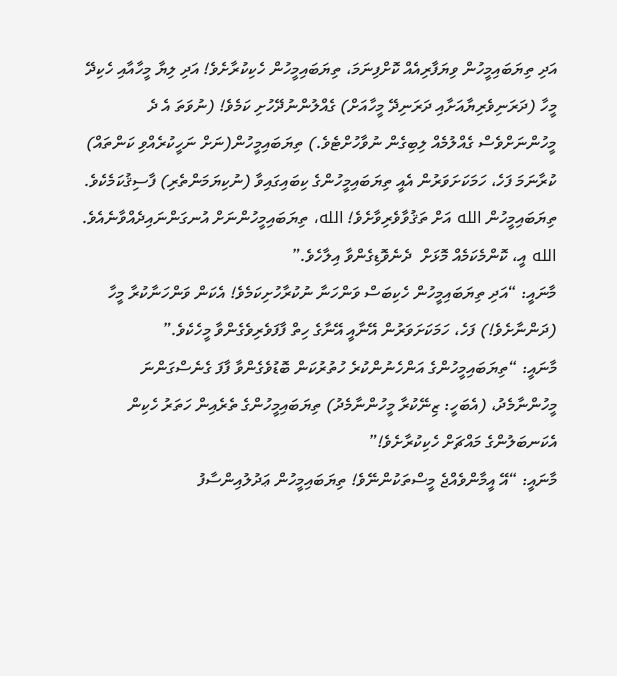އަދި ތިޔަބައިމީހުން ވިޔަފާރިއެއް ކޮށްފިނަމަ، ތިޔަބައިމީހުން ހެކިކުރާށެވެ! އަދި ލިޔާ މީހާއާއި ހެކިދޭ މީހާ (ދަރަނިވެރިޔާއަށާއި ދަރަނިދޭ މީހާއަށް) ގެއްލުންނުދޭހުށި ކަމެވެ! (ނުވަތަ އެ ދެ މީހުންނަށްވެސް ގެއްލުމެއް ލިބިގެން ނުވާހުށްޓެވެ.) ތިޔަބައިމީހުން(ނަށް ނަހީކުރެއްވި ކަންތައް) ކުރާނަމަ ފަހެ، ހަމަކަށަވަރުން އެއީ ތިޔަބައިމީހުންގެ ކިބައިގައިވާ (ނުކިޔަމަންތެރި) ފާސިޤުކަމެކެވެ. ތިޔަބައިމީހުން الله އަށް ތަޤުވާވެރިވާށެވެ! الله، ތިޔަބައިމީހުންނަށް އުނގަންނައިދެއްވާނެއެވެ. الله އީ، ކޮންމެކަމެއް މޮޅަށް  ދެނެވޮޑިގެންވާ އިލާހެވެ.”
މާނައީ: “އަދި ތިޔަބައިމީހުން ހެކިބަސް ވަންހަނާ ނުކުރާހުށިކަމެވެ! އެކަން ވަންހަނާކުރާ މީހާ (ދަންނާށެވެ!) ފަހެ، ހަމަކަށަވަރުން އޭނާއީ އޭނާގެ ހިތް ފާފަވެރިވެގެންވާ މީހެކެވެ.”
މާނައީ: “ތިޔަބައިމީހުންގެ އަންހެނުންކުރެ ހުތުރުކަން ބޮޑުވެގެންވާ ފާފަ ގެނެސްގަންނަ މީހުންނާމެދު، (އެބަހީ: ޒިނޭކުރާ މީހުންނާމެދު) ތިޔަބައިމީހުންގެ ތެރެއިން ހަތަރު ހެކިން އެކަނބަލުންގެ މައްޗަށް ހެކިކުރާށެވެ!”
މާނައީ: “އޭ އީމާންވެއްޖެ މީސްތަކުންނޭވެ! ތިޔަބައިމީހުން ޢަދުލުއިންސާފު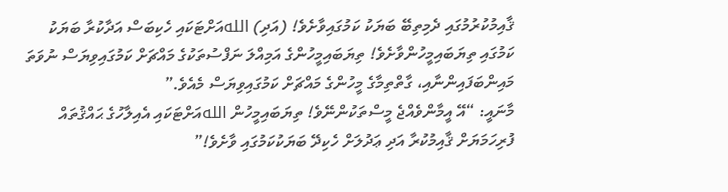ޤާއިމުކުރުމުގައި ދެމިތިބޭ ބަޔަކު ކަމުގައިވާށެވެ! (އަދި) اللهއަށްޓަކައި ހެކިބަސް އަދާކުރާ ބަޔަކު ކަމުގައި ތިޔަބައިމީހުންވާށެވެ! ތިޔަބައިމީހުންގެ އަމިއްލަ ނަފްސުތަކުގެ މައްޗަށް ކަމުގައިވިޔަސް ނުވަތަ މައިންބަފައިންނާއި، ގާތްތިމާގެ މީހުންގެ މައްޗަށް ކަމުގައިވިޔަސް މެއެވެ.”
މާނައީ: “އޭ އީމާންވެއްޖެ މީސްތަކުންނޭވެ! ތިޔަބައިމީހުން اللهއަށްޓަކައި އެއިލާހުގެ ޙައްޤުތައް ފުރިހަމަޔަށް ޤާއިމުކުރާ އަދި ޢަދުލަށް ހެކިދޭ ބަޔަކުކަމުގައި ވާށެވެ!”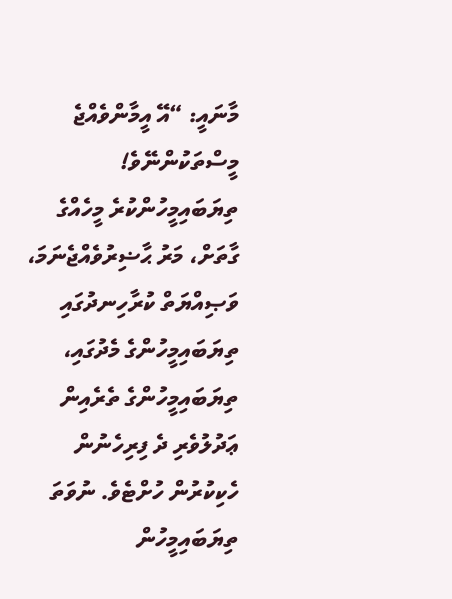މާނައީ: “އޭ އީމާންވެއްޖެ މީސްތަކުންނޭވެ! ތިޔަބައިމީހުންކުރެ މީހެއްގެ ގާތަށް، މަރު ޙާޟިރުވެއްޖެނަމަ، ވަޞިއްޔަތް ކުރާހިނދުގައި ތިޔަބައިމީހުންގެ މެދުގައި، ތިޔަބައިމީހުންގެ ތެރެއިން ޢަދުލުވެރި ދެ ފިރިހެނުން ހެކިކުރުން ހުށްޓެވެ. ނުވަތަ ތިޔަބައިމީހުން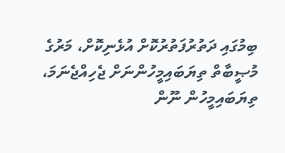ބިމުގައި ދަތުރުފަތުރުކޮށް އުޅެނިކޮށް، މަރުގެ މުޞީބާތް ތިޔަބައިމީހުންނަށް ޖެހިއްޖެނަމަ، ތިޔަބައިމީހުން ނޫން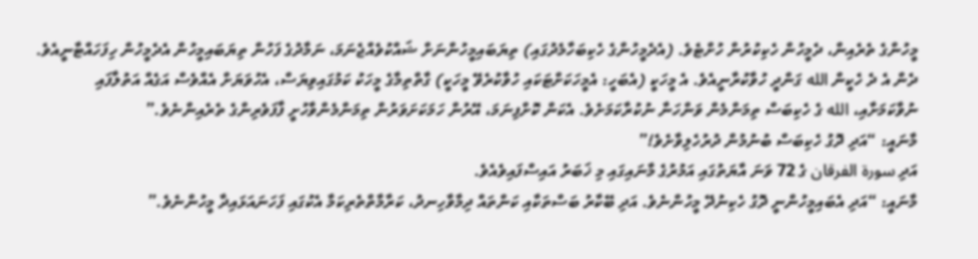މީހުންގެ ތެރެއިން، ދެމީހުން ހެކިކުރުން ހުށްޓެވެ. (އެދެމީހުންގެ ހެކިބަހާމެދުގައި) ތިޔަބައިމީހުންނަށް ޝައްކުވެއްޖެނަމަ، ނަމާދުގެ ފަހުން ތިޔަބައިމީހުން އެދެމީހުން ހިފަހައްޓާނީއެވެ. ދެން އެ ދެ ހެކީން الله ގަންދީ ހުވާކުރާނީއެވެ. އެ މީހަކީ (އެބަހީ: އެމީހަކަށްޓަކައި ހުވާކުރެވޭ މީހަކީ) ގާތްތިމާގެ މީހަކު ކަމުގައިވިޔަސް، އެހުވަޔަށް އެއްވެސް އަގެއް އަތުލާފައި ނުވާކަމަށާއި، الله ގެ ހެކިބަސް ތިމަންމެން ވަންހަނާ ނުކުރާކަމަށެވެ. އެކަން ކޮށްފިނަމަ، އޭރުން ހަމަކަށަވަރުން ތިމަންމެންވާހުށީ ފާފަވެރިންގެ ތެރެއިންނެވެ.”
މާނައީ: “އަދި ދޮގު ހެކިބަސް ބުނުމުން ދުރުހެލިވާށެވެ!”
އަދި سورة الفرقان ގެ 72 ވަނަ އާޔަތުގައި އަމުރުގެ މާނައިގައި މި ޚަބަރު އައިސްފައިވެއެވެ.
މާނައީ: “އަދި އެބައިމީހުންނީ ދޮގު ހެކިނުދޭ މީހުންނެވެ. އަދި ބޭކާރު ބަސްތަކާއި ކަންތައް ދިމާވާހިނދު، ކަރާމާތްތެރިކަމާ އެކުގައި ފަހަނައަޅައިދާ މީހުންނެވެ.”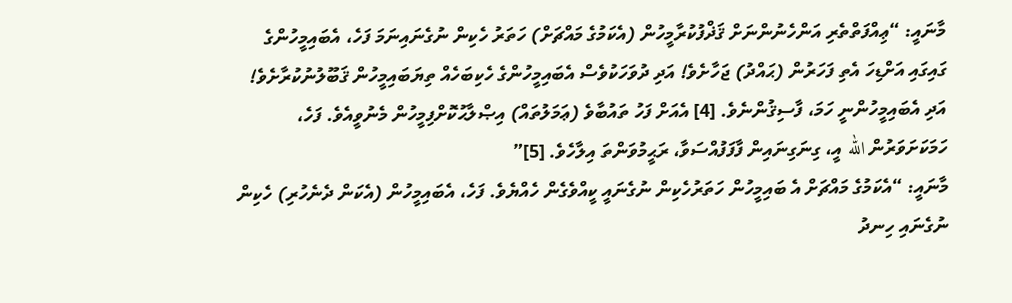މާނައީ: “ޢިއްފަތްތެރި އަންހެނުންނަށް ޤަޛްފުކުރާމީހުން (އެކަމުގެ މައްޗަށް) ހަތަރު ހެކިން ނުގެނައިނަމަ ފަހެ، އެބައިމީހުންގެ ގައިގައި އަށްޑިހަ އެތި ފަހަރުން (ޙައްދު) ޖަހާށެވެ! އަދި ދުވަހަކުވެސް އެބައިމީހުންގެ ހެކިބަހެއް ތިޔަބައިމީހުން ޤަބޫލުނުކުރާށެވެ! އަދި އެބައިމީހުންނީ ހަމަ، ފާސިޤުންނެވެ. [4] އެއަށް ފަހު ތައުބާވެ (ޢަމަލުތައް) އިޞްލާޙުކޮށްފިމީހުން މެނުވީއެވެ. ފަހެ، ހަމަކަށަވަރުން الله އީ، ގިނަގިނައިން ފާފަފުއްސަވާ، ރަޙީމުވަންތަ އިލާހެވެ. [5]”
މާނައީ: “އެކަމުގެ މައްޗަށް އެ ބައިމީހުން ހަތަރުހެކިން ނުގެނައީ ކީއްވެގެން ހެއްޔެވެ. ފަހެ، އެބައިމީހުން (އެކަން ދެނެހުރި) ހެކިން ނުގެނައި ހިނދު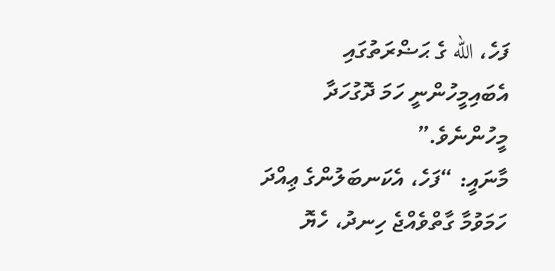ފަހެ، الله ގެ ޙަޟްރަތުގައި އެބައިމީހުންނީ ހަމަ ދޮގުހަދާ މީހުންނެވެ.”
މާނައީ: “ފަހެ، އެކަނބަލުންގެ ޢިއްދަ ހަމަވުމާ ގާތްވެއްޖެ ހިނދު، ހެޔޮ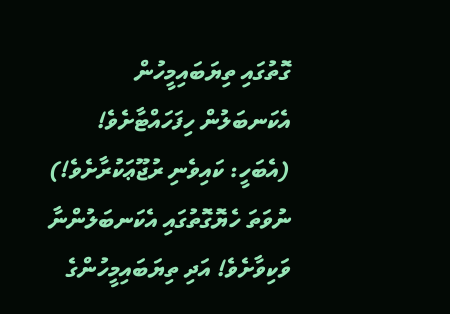ގޮތުގައި ތިޔަބައިމީހުން އެކަނބަލުން ހިފަހައްޓާށެވެ! (އެބަހީ: ކައިވެނި ރުޖޫޢަކުރާށެވެ!) ނުވަތަ ހެޔޮގޮތުގައި އެކަނބަލުންނާ ވަކިވާށެވެ! އަދި ތިޔަބައިމީހުންގެ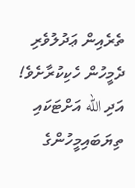ތެރެއިން ޢަދުލުވެރި ދެމީހުން ހެކިކުރާށެވެ! އަދި الله އަށްޓަކައި ތިޔަބައިމީހުންގެ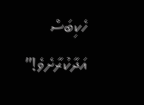ހެކިބަސް އަދާކުރާށެވެ!”